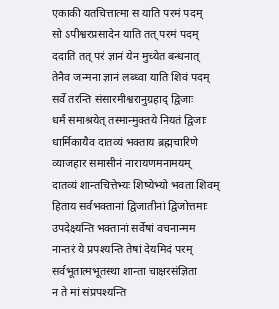एकाकी यतचित्तात्मा स याति परमं पदम्
सो ऽपीश्वरप्रसादेन याति तत् परमं पदम्
ददाति तत् परं ज्ञानं येन मुच्येत बन्धनात्
तेनैव जन्मना ज्ञानं लब्ध्वा याति शिवं पदम्
सर्वे तरन्ति संसारमीश्वरानुग्रहाद् द्विजाः
धर्मं समाश्रयेत् तस्मान्मुक्तये नियतं द्विजाः
धार्मिकायैव दातव्यं भक्ताय ब्रह्मचारिणे
व्याजहार समासीनं नारायणमनामयम्
दातव्यं शान्तचित्तेभ्यः शिष्येभ्यो भवता शिवम्
हिताय सर्वभक्तानां द्विजातीनां द्विजोत्तमाः
उपदेक्ष्यन्ति भक्तानां सर्वेषां वचनान्मम
नान्तरं ये प्रपश्यन्ति तेषां देयमिदं परम्
सर्वभूतात्मभूतस्था शान्ता चाक्षरसंज्ञिता
न ते मां संप्रपश्यन्ति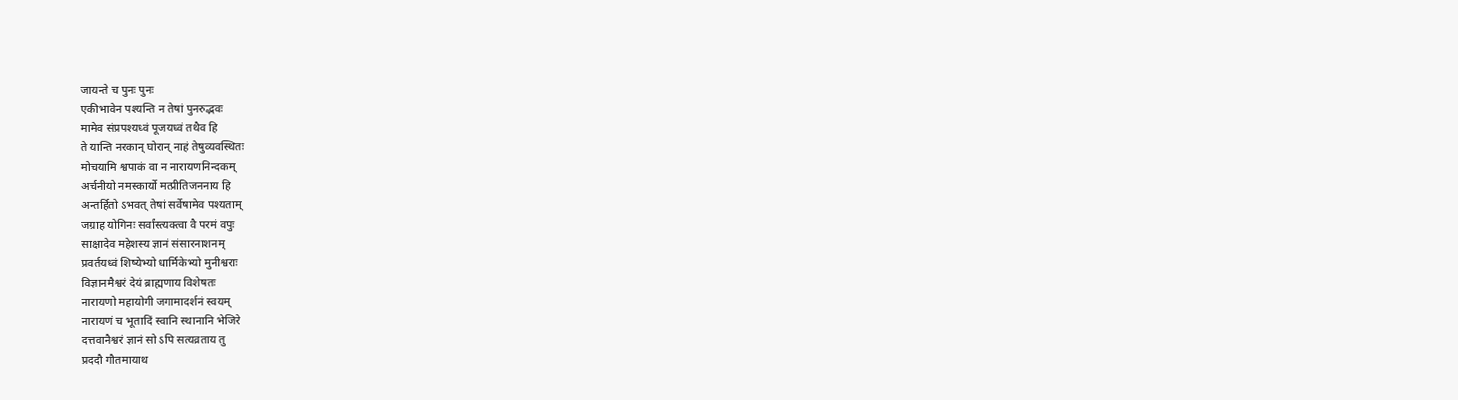जायन्ते च पुनः पुनः
एकीभावेन पश्यन्ति न तेषां पुनरुद्भवः
मामेव संप्रपश्यध्वं पूजयध्वं तथैव हि
ते यान्ति नरकान् घोरान् नाहं तेषुव्यवस्थितः
मोचयामि श्वपाकं वा न नारायणनिन्दकम्
अर्चनीयो नमस्कार्यो मत्प्रीतिजननाय हि
अन्तर्हितो ऽभवत् तेषां सर्वेषामेव पश्यताम्
जग्राह योगिनः सर्वांस्त्यक्त्वा वै परमं वपुः
साक्षादेव महेशस्य ज्ञानं संसारनाशनम्
प्रवर्तयध्वं शिष्येभ्यो धार्मिकेभ्यो मुनीश्वराः
विज्ञानमैश्वरं देयं ब्राह्मणाय विशेषतः
नारायणो महायोगी जगामादर्शनं स्वयम्
नारायणं च भूतादिं स्वानि स्थानानि भेजिरे
दत्तवानैश्वरं ज्ञानं सो ऽपि सत्यव्रताय तु
प्रददौ गौतमायाथ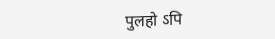पुलहो ऽपि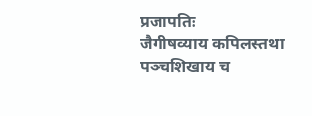प्रजापतिः
जैगीषव्याय कपिलस्तथा पञ्चशिखाय च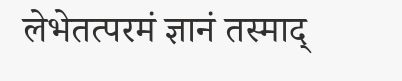लेभेतत्परमं ज्ञानं तस्माद्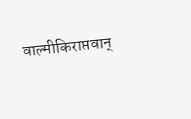वाल्मीकिराप्तवान्